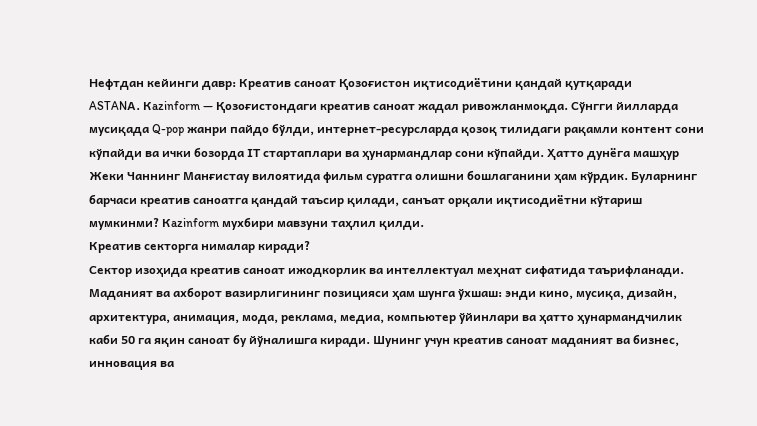Нефтдан кейинги давр: Креатив саноат Қозоғистон иқтисодиётини қандай қутқаради
ASTANА. Кazinform — Қозоғистондаги креатив саноат жадал ривожланмоқда. Сўнгги йилларда мусиқада Q-pop жанри пайдо бўлди, интернет-ресурсларда қозоқ тилидаги рақамли контент сони кўпайди ва ички бозорда IТ стартаплари ва ҳунармандлар сони кўпайди. Ҳатто дунёга машҳур Жеки Чаннинг Манғистау вилоятида фильм суратга олишни бошлаганини ҳам кўрдик. Буларнинг барчаси креатив саноатга қандай таъсир қилади, санъат орқали иқтисодиётни кўтариш мумкинми? Кazinform мухбири мавзуни таҳлил қилди.
Креатив секторга нималар киради?
Сектор изоҳида креатив саноат ижодкорлик ва интеллектуал меҳнат сифатида таърифланади. Маданият ва ахборот вазирлигининг позицияси ҳам шунга ўхшаш: энди кино, мусиқа, дизайн, архитектура, анимация, мода, реклама, медиа, компьютер ўйинлари ва ҳатто ҳунармандчилик каби 50 га яқин саноат бу йўналишга киради. Шунинг учун креатив саноат маданият ва бизнес, инновация ва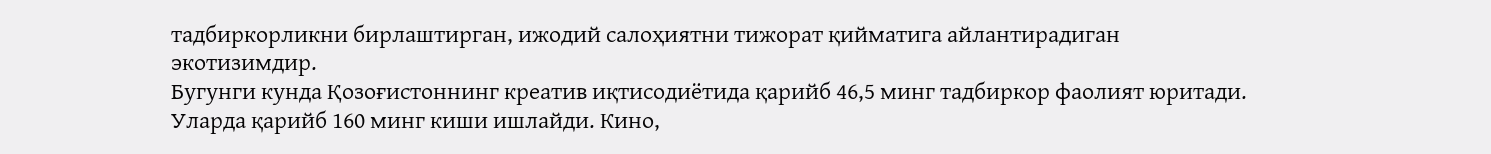тадбиркорликни бирлаштирган, ижодий салоҳиятни тижорат қийматига айлантирадиган экотизимдир.
Бугунги кунда Қозоғистоннинг креатив иқтисодиётида қарийб 46,5 минг тадбиркор фаолият юритади. Уларда қарийб 160 минг киши ишлайди. Кино,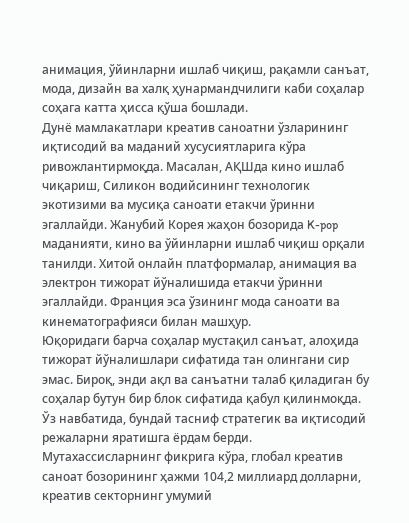анимация, ўйинларни ишлаб чиқиш, рақамли санъат, мода, дизайн ва халқ ҳунармандчилиги каби соҳалар соҳага катта ҳисса қўша бошлади.
Дунё мамлакатлари креатив саноатни ўзларининг иқтисодий ва маданий хусусиятларига кўра ривожлантирмоқда. Масалан, АҚШда кино ишлаб чиқариш, Силикон водийсининг технологик экотизими ва мусиқа саноати етакчи ўринни эгаллайди. Жанубий Корея жаҳон бозорида K-pop маданияти, кино ва ўйинларни ишлаб чиқиш орқали танилди. Хитой онлайн платформалар, анимация ва электрон тижорат йўналишида етакчи ўринни эгаллайди. Франция эса ўзининг мода саноати ва кинематографияси билан машҳур.
Юқоридаги барча соҳалар мустақил санъат, алоҳида тижорат йўналишлари сифатида тан олингани сир эмас. Бироқ, энди ақл ва санъатни талаб қиладиган бу соҳалар бутун бир блок сифатида қабул қилинмоқда. Ўз навбатида, бундай тасниф стратегик ва иқтисодий режаларни яратишга ёрдам берди.
Мутахассисларнинг фикрига кўра, глобал креатив саноат бозорининг ҳажми 104,2 миллиард долларни, креатив секторнинг умумий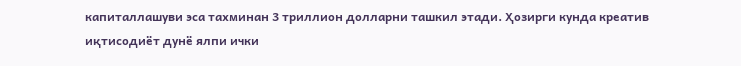капиталлашуви эса тахминан 3 триллион долларни ташкил этади. Ҳозирги кунда креатив иқтисодиёт дунё ялпи ички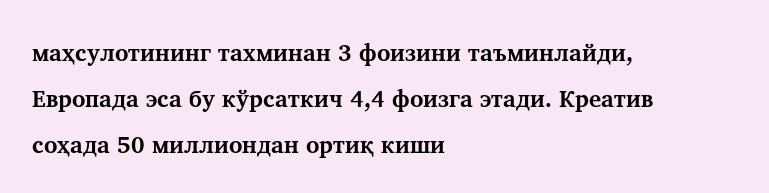маҳсулотининг тахминан 3 фоизини таъминлайди, Европада эса бу кўрсаткич 4,4 фоизга этади. Креатив соҳада 50 миллиондан ортиқ киши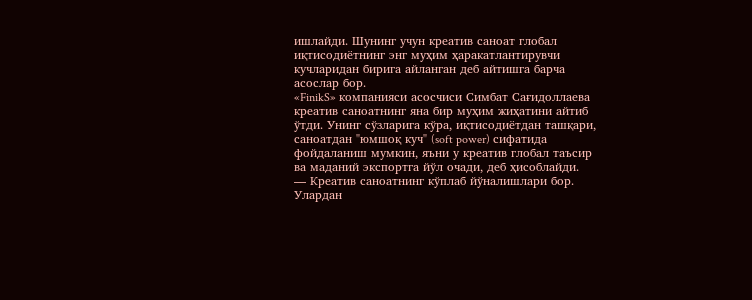ишлайди. Шунинг учун креатив саноат глобал иқтисодиётнинг энг муҳим ҳаракатлантирувчи кучларидан бирига айланган деб айтишга барча асослар бор.
«FinikS» компанияси асосчиси Симбат Сағидоллаева креатив саноатнинг яна бир муҳим жиҳатини айтиб ўтди. Унинг сўзларига кўра, иқтисодиётдан ташқари, саноатдан "юмшоқ куч" (soft power) сифатида фойдаланиш мумкин, яъни у креатив глобал таъсир ва маданий экспортга йўл очади, деб ҳисоблайди.
— Креатив саноатнинг кўплаб йўналишлари бор. Улардан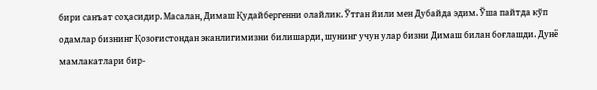бири санъат соҳасидир. Масалан, Димаш Қудайбергенни олайлик. Ўтган йили мен Дубайда эдим. Ўша пайтда кўп одамлар бизнинг Қозоғистондан эканлигимизни билишарди, шунинг учун улар бизни Димаш билан боғлашди. Дунё мамлакатлари бир-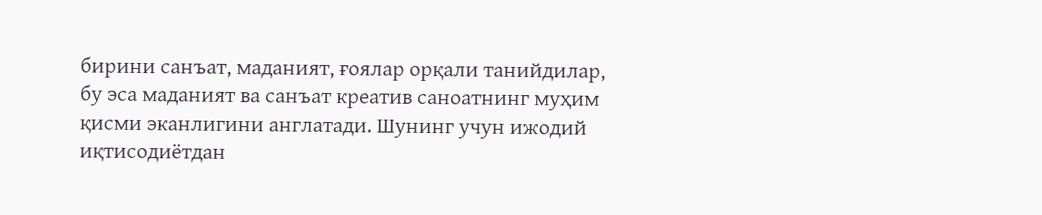бирини санъат, маданият, ғоялар орқали танийдилар, бу эса маданият ва санъат креатив саноатнинг муҳим қисми эканлигини англатади. Шунинг учун ижодий иқтисодиётдан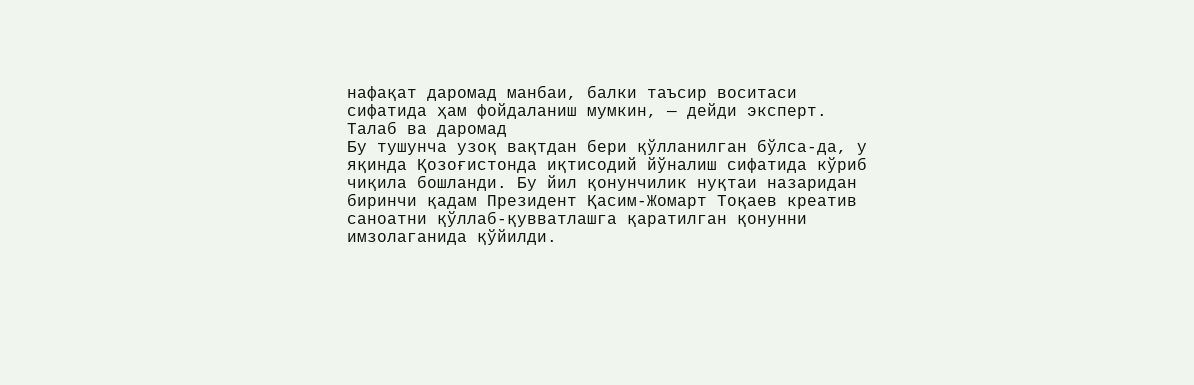нафақат даромад манбаи, балки таъсир воситаси сифатида ҳам фойдаланиш мумкин, — дейди эксперт.
Талаб ва даромад
Бу тушунча узоқ вақтдан бери қўлланилган бўлса-да, у яқинда Қозоғистонда иқтисодий йўналиш сифатида кўриб чиқила бошланди. Бу йил қонунчилик нуқтаи назаридан биринчи қадам Президент Қасим-Жомарт Тоқаев креатив саноатни қўллаб-қувватлашга қаратилган қонунни имзолаганида қўйилди.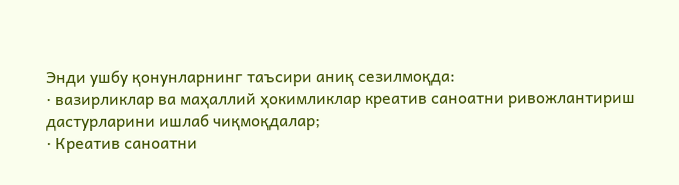Энди ушбу қонунларнинг таъсири аниқ сезилмоқда:
· вазирликлар ва маҳаллий ҳокимликлар креатив саноатни ривожлантириш дастурларини ишлаб чиқмоқдалар;
· Креатив саноатни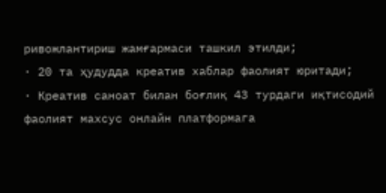ривожлантириш жамғармаси ташкил этилди;
· 20 та ҳудудда креатив хаблар фаолият юритади;
· Креатив саноат билан боғлиқ 43 турдаги иқтисодий фаолият махсус онлайн платформага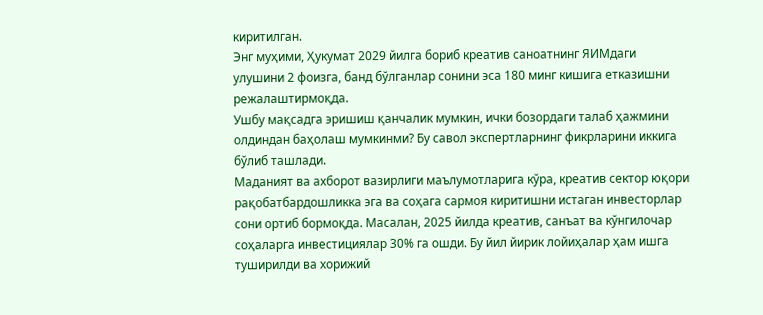киритилган.
Энг муҳими, Ҳукумат 2029 йилга бориб креатив саноатнинг ЯИМдаги улушини 2 фоизга, банд бўлганлар сонини эса 180 минг кишига етказишни режалаштирмоқда.
Ушбу мақсадга эришиш қанчалик мумкин, ички бозордаги талаб ҳажмини олдиндан баҳолаш мумкинми? Бу савол экспертларнинг фикрларини иккига бўлиб ташлади.
Маданият ва ахборот вазирлиги маълумотларига кўра, креатив сектор юқори рақобатбардошликка эга ва соҳага сармоя киритишни истаган инвесторлар сони ортиб бормоқда. Масалан, 2025 йилда креатив, санъат ва кўнгилочар соҳаларга инвестициялар 30% га ошди. Бу йил йирик лойиҳалар ҳам ишга туширилди ва хорижий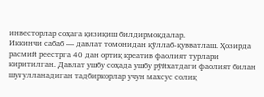инвесторлар соҳага қизиқиш билдирмоқдалар.
Иккинчи сабаб — давлат томонидан қўллаб-қувватлаш. Ҳозирда расмий реестрга 40 дан ортиқ креатив фаолият турлари киритилган. Давлат ушбу соҳада ушбу рўйхатдаги фаолият билан шуғулланадиган тадбиркорлар учун махсус солиқ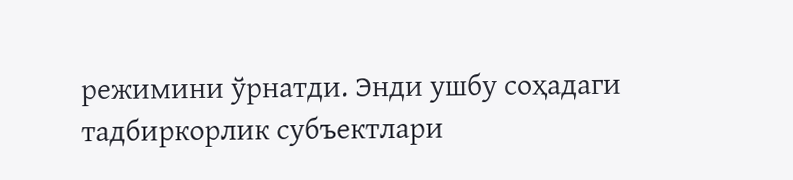режимини ўрнатди. Энди ушбу соҳадаги тадбиркорлик субъектлари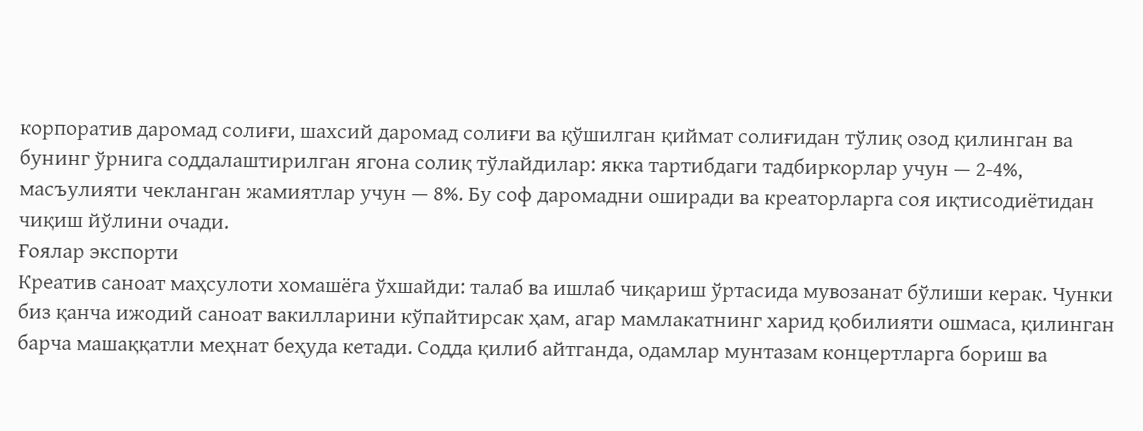корпоратив даромад солиғи, шахсий даромад солиғи ва қўшилган қиймат солиғидан тўлиқ озод қилинган ва бунинг ўрнига соддалаштирилган ягона солиқ тўлайдилар: якка тартибдаги тадбиркорлар учун — 2-4%, масъулияти чекланган жамиятлар учун — 8%. Бу соф даромадни оширади ва креаторларга соя иқтисодиётидан чиқиш йўлини очади.
Ғоялар экспорти
Креатив саноат маҳсулоти хомашёга ўхшайди: талаб ва ишлаб чиқариш ўртасида мувозанат бўлиши керак. Чунки биз қанча ижодий саноат вакилларини кўпайтирсак ҳам, агар мамлакатнинг харид қобилияти ошмаса, қилинган барча машаққатли меҳнат беҳуда кетади. Содда қилиб айтганда, одамлар мунтазам концертларга бориш ва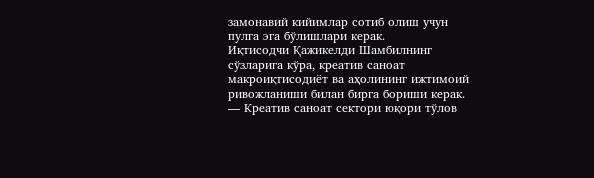замонавий кийимлар сотиб олиш учун пулга эга бўлишлари керак.
Иқтисодчи Қажикелди Шамбилнинг сўзларига кўра, креатив саноат макроиқтисодиёт ва аҳолининг ижтимоий ривожланиши билан бирга бориши керак.
— Креатив саноат сектори юқори тўлов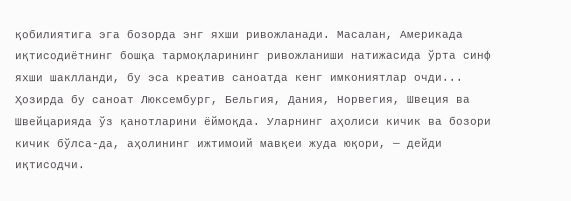қобилиятига эга бозорда энг яхши ривожланади. Масалан, Америкада иқтисодиётнинг бошқа тармоқларининг ривожланиши натижасида ўрта синф яхши шаклланди, бу эса креатив саноатда кенг имкониятлар очди... Ҳозирда бу саноат Люксембург, Бельгия, Дания, Норвегия, Швеция ва Швейцарияда ўз қанотларини ёймоқда. Уларнинг аҳолиси кичик ва бозори кичик бўлса-да, аҳолининг ижтимоий мавқеи жуда юқори, — дейди иқтисодчи.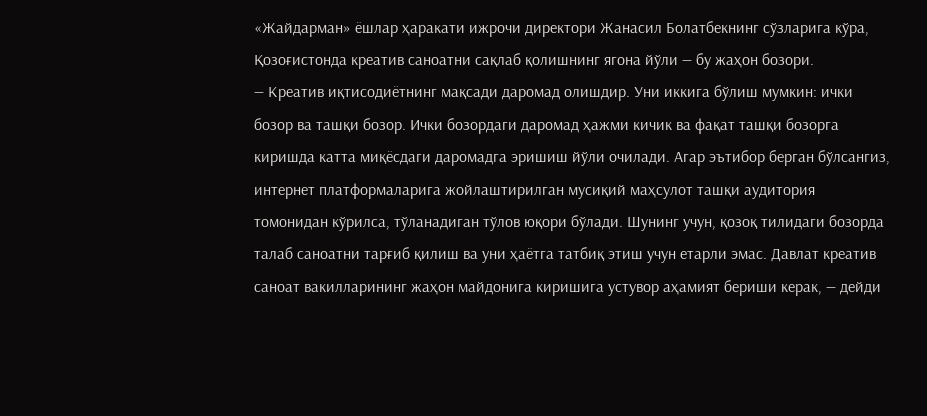«Жайдарман» ёшлар ҳаракати ижрочи директори Жанасил Болатбекнинг сўзларига кўра, Қозоғистонда креатив саноатни сақлаб қолишнинг ягона йўли — бу жаҳон бозори.
— Креатив иқтисодиётнинг мақсади даромад олишдир. Уни иккига бўлиш мумкин: ички бозор ва ташқи бозор. Ички бозордаги даромад ҳажми кичик ва фақат ташқи бозорга киришда катта миқёсдаги даромадга эришиш йўли очилади. Агар эътибор берган бўлсангиз, интернет платформаларига жойлаштирилган мусиқий маҳсулот ташқи аудитория томонидан кўрилса, тўланадиган тўлов юқори бўлади. Шунинг учун, қозоқ тилидаги бозорда талаб саноатни тарғиб қилиш ва уни ҳаётга татбиқ этиш учун етарли эмас. Давлат креатив саноат вакилларининг жаҳон майдонига киришига устувор аҳамият бериши керак, — дейди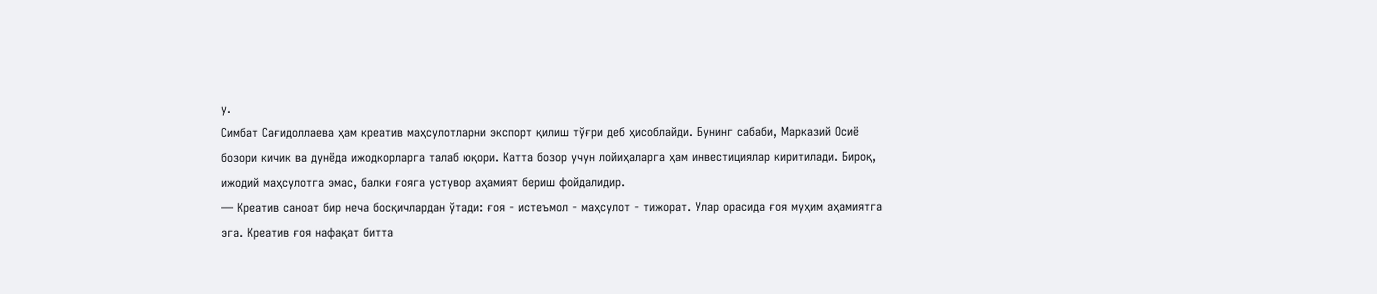у.
Симбат Сағидоллаева ҳам креатив маҳсулотларни экспорт қилиш тўғри деб ҳисоблайди. Бунинг сабаби, Марказий Осиё бозори кичик ва дунёда ижодкорларга талаб юқори. Катта бозор учун лойиҳаларга ҳам инвестициялар киритилади. Бироқ, ижодий маҳсулотга эмас, балки ғояга устувор аҳамият бериш фойдалидир.
— Креатив саноат бир неча босқичлардан ўтади: ғоя - истеъмол - маҳсулот - тижорат. Улар орасида ғоя муҳим аҳамиятга эга. Креатив ғоя нафақат битта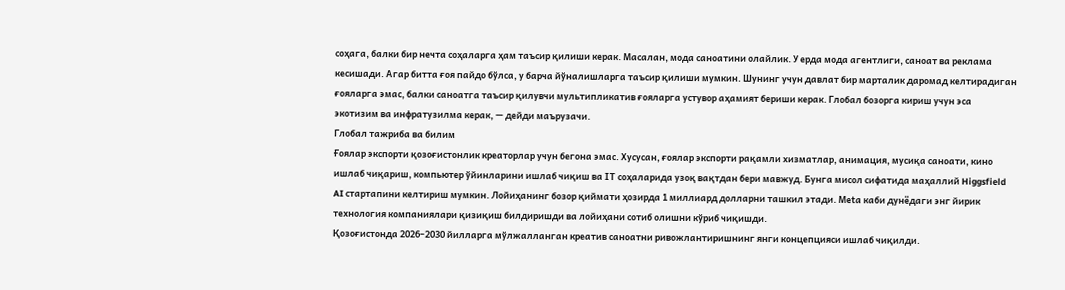соҳага, балки бир нечта соҳаларга ҳам таъсир қилиши керак. Масалан, мода саноатини олайлик. У ерда мода агентлиги, саноат ва реклама кесишади. Агар битта ғоя пайдо бўлса, у барча йўналишларга таъсир қилиши мумкин. Шунинг учун давлат бир марталик даромад келтирадиган ғояларга эмас, балки саноатга таъсир қилувчи мультипликатив ғояларга устувор аҳамият бериши керак. Глобал бозорга кириш учун эса экотизим ва инфратузилма керак, — дейди маърузачи.
Глобал тажриба ва билим
Ғоялар экспорти қозоғистонлик креаторлар учун бегона эмас. Хусусан, ғоялар экспорти рақамли хизматлар, анимация, мусиқа саноати, кино ишлаб чиқариш, компьютер ўйинларини ишлаб чиқиш ва IТ соҳаларида узоқ вақтдан бери мавжуд. Бунга мисол сифатида маҳаллий Higgsfield AI стартапини келтириш мумкин. Лойиҳанинг бозор қиймати ҳозирда 1 миллиард долларни ташкил этади. Меtа каби дунёдаги энг йирик технология компаниялари қизиқиш билдиришди ва лойиҳани сотиб олишни кўриб чиқишди.
Қозоғистонда 2026–2030 йилларга мўлжалланган креатив саноатни ривожлантиришнинг янги концепцияси ишлаб чиқилди.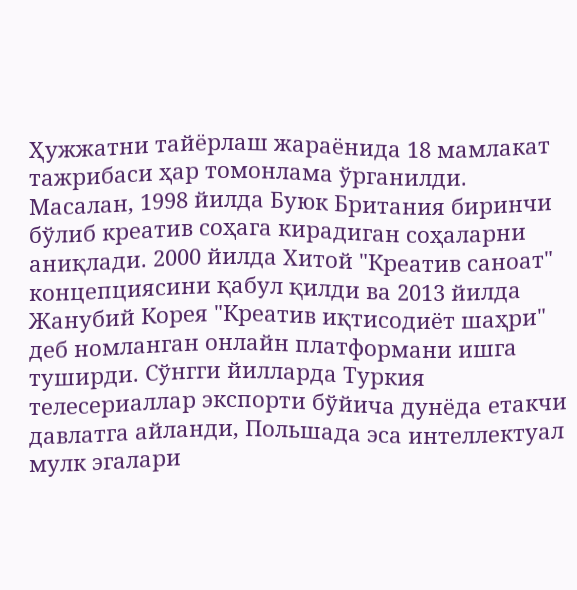Ҳужжатни тайёрлаш жараёнида 18 мамлакат тажрибаси ҳар томонлама ўрганилди. Масалан, 1998 йилда Буюк Британия биринчи бўлиб креатив соҳага кирадиган соҳаларни аниқлади. 2000 йилда Хитой "Креатив саноат" концепциясини қабул қилди ва 2013 йилда Жанубий Корея "Креатив иқтисодиёт шаҳри" деб номланган онлайн платформани ишга туширди. Сўнгги йилларда Туркия телесериаллар экспорти бўйича дунёда етакчи давлатга айланди, Польшада эса интеллектуал мулк эгалари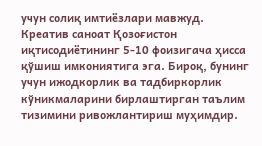учун солиқ имтиёзлари мавжуд.
Креатив саноат Қозоғистон иқтисодиётининг 5-10 фоизигача ҳисса қўшиш имкониятига эга. Бироқ, бунинг учун ижодкорлик ва тадбиркорлик кўникмаларини бирлаштирган таълим тизимини ривожлантириш муҳимдир.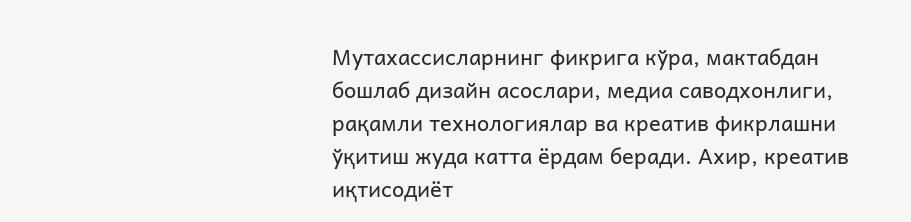Мутахассисларнинг фикрига кўра, мактабдан бошлаб дизайн асослари, медиа саводхонлиги, рақамли технологиялар ва креатив фикрлашни ўқитиш жуда катта ёрдам беради. Ахир, креатив иқтисодиёт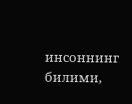инсоннинг билими,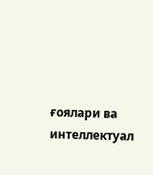ғоялари ва интеллектуал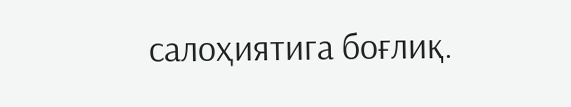салоҳиятига боғлиқ.